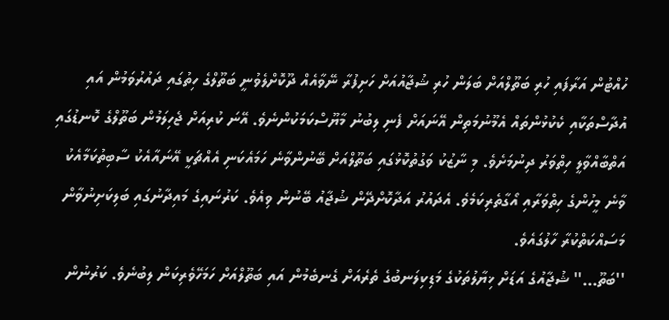ހުއްޓުން އަރާފައި ހުރި ބަތޫލްއަށް ބަލަން ހުރި ޝުޖާއުއަށް ހަށިފުރާ ނޭވާއެއް ދޫކޮށްލެވުނީ ބަތޫލްގެ ހިތުގައި ދައުރުވަމުން އައި އުދާސްތަކާއި ކެކުޅުންތައް އެމޫނުމަތިން އޭނައަށް ފެނި ލިބުނު މާޔޫސްކަމަކުންނެވެ. އޭނަ ކުރިއަށް ޖެހިލަމުން ބަތޫލްގެ ކޮނޑުގައި އަތްބާއްވާލީ ހިތްވަރު ދިނުމަށެވެ. މި ނާޒުކު ވަގުތުކޮޅުގައި ބަތޫލްއަށް ބޭނުންވާނެ ހަމައެކަނި އެއްޗަކީ އޭނައާއެކު ސާބިތުކަމާއެކު ވާނެ މީހުންގެ ހިތްވަރާއި އޯގާތެރިކަމެވެ. އެދައުރު އަދާކޮށްދޭން ޝުޖާއު ބޭނުން ވިއެވެ. ކަރުނައިގެ މައިދާނުގައި ބަލިކަށިނުވާން މަސައްކަތްކުރާ ހާލުގައެވެ.
''ބަތޫ...'' ޝުޖާއުގެ އަޑަށް ޚިޔާލުތަކުގެ މަޑިކިލަނބުގެ ތެރެއަށް ގެނބެމުން އައި ބަތޫލްއަށް ހަމަހޭވެރިކަން ލިބުނެވެ. ކަރުނުން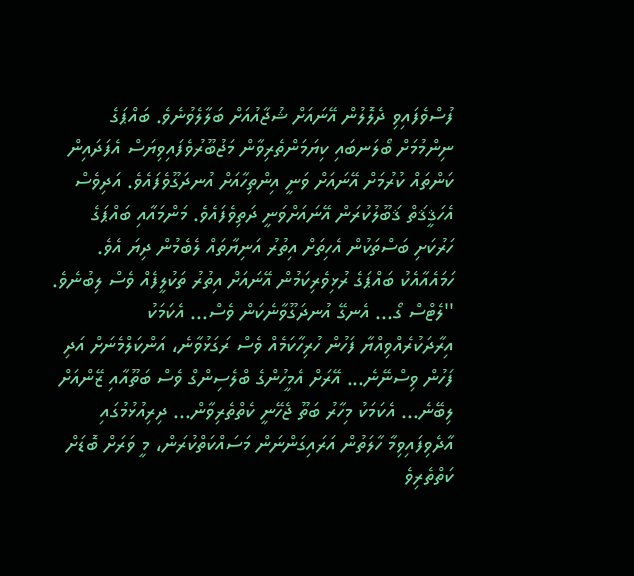ފުސްވެފައިވި ދެލޮލުން އޭނައަށް ޝުޖާއުއަށް ބަލާލެވުނެވެ. ބައްޕަގެ ނިންމުމަށް ބޯލަނބައި ކިޔަމަންތެރިވާން މަޖުބޫރުވެފައިވިޔަސް އެފަދައިން ކަންތައް ކުރުމަށް އޭނައަށް ވަނީ އިންތިހާއަށް އުނދަގޫވެފައެވެ. އަދިވެސް އެހަޤީޤަތް ޤަބޫލުކުރަން އޭނައަށްވަނީ ދަތިވެފައެވެ. މަންމައާއި ބައްޕަގެ ހަރުކަށި ބަސްތަކުން އެހިތަށް އިތުރު އަނިޔާތައް ލެބެމުން ދިޔަ އެވެ. ހަމައެއާއެކު ބައްޕަގެ ރުޅިވެރިކަމުން އޭނައަށް އިތުރު ތަކުލީފެއް ވެސް ލިބުނެވެ.
''ލެޓްސް ގޯ... އެނގޭ އުނދަގޫވާނެކަން ވެސް... އެކަމަކު އިރާދަކުރެއްވިއްޔާ ފަހުން ހުރިހާކަމެއް ވެސް ރަގަޅުވާނެ، އަންކަލްމެނަށް އަދި ފަހުން ވިސްނޭނެ... އޭރަށް އެމީހުންގެ ބްލެސިންގް ވެސް ބަތޫއާއި ޒޭންއަށް ލިބޭނެ... އެކަމަކު މިހާރު ބަތޫ ޖެހޭނީ ކެތްތެރިވާން... ދިރިއުޅުމުގައި އާދެވިފައިވިމާ ހާލަތުން އަރައިގަންނަން މަސައްކަތްކުރަން، މީ ވަރަށް ބޮޑަށް ކަތްތެރިވެ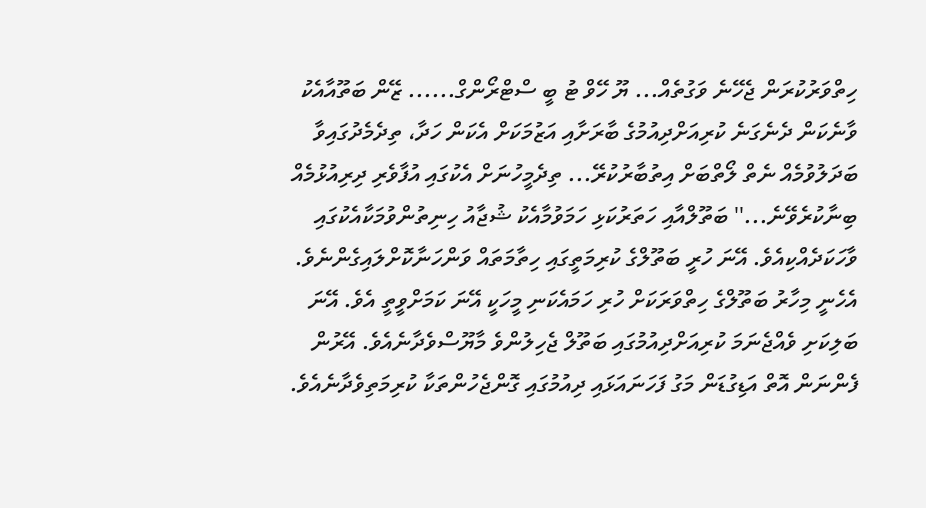ހިތްވަރުކުރަން ޖެހޭނެ ވަގުތެއް... ޔޫ ހޭވް ޓު ބީ ސްޓްރޯންގް...... ޒޭން ބަތޫއާއެކު ވާނެކަން ދެނެގަނެ ކުރިއަށްދިއުމުގެ ބާރަށާއި އަޒުމަކަށް އެކަން ހަދާ، ތިދެމެދުގައިވާ ބަދަލުވުމެއް ނެތް ލޯތްބަށް އިތުބާރުކުރޭ... ތިދެމީހުނަށް އެކުގައި އުފާވެރި ދިރިއުޅުމެއް ބިނާކުރެވޭނެ...'' ބަތޫލްއާއި ހަތަރުކަޅި ހަމަވުމާއެކު ޝުޖާއު ހިނިތުންވުމަކާއެކުގައި ވާހަކަދެއްކިއެވެ. އޭނަ ހުރީ ބަތޫލްގެ ކުރިމަތީގައި ހިތާމަތައް ވަންހަނާކޮށްލައިގެންނެވެ. އެހެނީ މިހާރު ބަތޫލްގެ ހިތްވަރަކަށް ހުރި ހަމައެކަނި މީހަކީ އޭނަ ކަމަށްވީތީ އެވެ. އޭނަ ބަލިކަށި ވެއްޖެނަމަ ކުރިއަށްދިއުމުގައި ބަތޫލް ޖެހިލުންވެ މާޔޫސްވެދާނެއެވެ. އޭރުން ފެންނަން އޮތް އަޑިގުޑަން މަގު ފަހަނައަޅައި ދިއުމުގައި ގޮންޖެހުންތަކާ ކުރިމަތިވެދާނެއެވެ.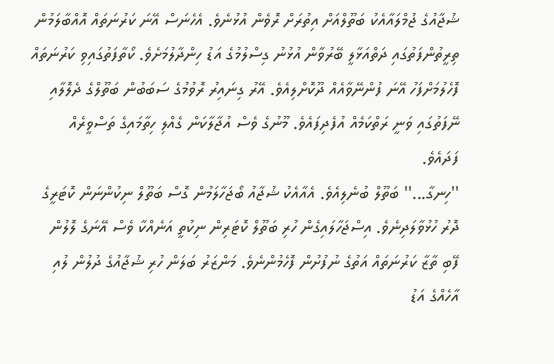ޝުޖާއުގެ ޖުމްލައާއެކު ބަތޫލްއަށް އިތުރަށް ރޮވެން އުޅުނެވެ. އެހެނަސް އޭނަ ކަރުނަތައް އޮއްބާލަމުން ތިރީތުންފަތުގައި ދަތްއަޅާލީ ބޭރުވާން އުޅުނު ގިސްލުމުގެ އަޑު ހިންދާލުމަށެވެ. ކޯތާފަތުގައިވި ކަރުނަތައް ފޮހެލުމަށްފަހު އޭނަ ފުންނޭވާއެއް ދޫކޮށްލިއެވެ. އޭރު ގިނައިރު ރޮވުމުގެ ސަބަބުން ބަތޫލްގެ ދެލޮލާއި ނޭފަތުގައި ވަނީ ރަތްކަމެއް އުފެދިފައެވެ. މޫނުގެ ވެސް އުޖާލާކަން ގެއްލި ހިތާމައިގެ ތަސްވީރެއް ފަދައެވެ.
''ހިނގާ...'' ބަތޫލް ބުނެލިއެވެ. އެއާއެކު ޝުޖާއު ބޯޖަހާލަމުން ގޮސް ބަތޫލް ނިކުންނަން ކޮޓަރީގެ ދޮރު ހުޅުވާލަދިނެވެ. އިސްޖަހާލައިގެން ހުރި ބަތޫލް ކޮޓަރިން ނިކުތީ އަނެއްކާ ވެސް އޭނަގެ ލޮލުން ފޭބި ތާޒާ ކަރުނަތައް އަތުގެ ނުފުށުން ފޮހެމުންނެވެ. މަންޒަރު ބަލަން ހުރި ޝުޖާއުގެ ދުލުން ލުއި އާހެއްގެ އަޑު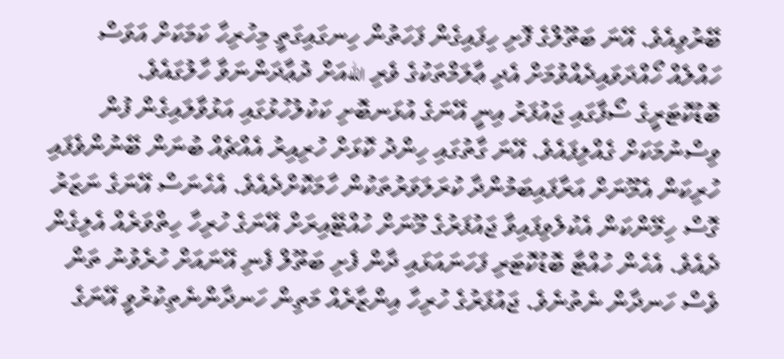ބޭރުވިއެވެ. އޭނަ ބަތޫލްގެ ފޮށި ހިފައިގެން ފަހަތުން ހިނގައިގަތީ މިހުރިހާ ކަމަކަށް އަވަސް ހައްލެއް ހޯއްދަވައިދެއްވުމަށް އެދި ޢާލަމްތަކުގެ ވެރި اللهއަށް ދުޢާދަންނަވާ ހާލުގައެވެ.
ބޮޑުކޮޓަރީގެ ސޯފާގައި ޖައުފަރު އިނީ އޭނަގެ އުޅަނބޮށި ކަކުލުހުޅުގައި އަޅުވާލައިގެން ފުން ވިސްނުމަކަށް ގެއްލިފައެވެ. އޭނަ ގާތުގައި ހިންދު ކޮޅަށް ހުރިއިރު އެއްޗެއް ބުނަން ބޭނުންވެފައި ހުރިކަން އެމޫނަށް އަރާފައިބަމުންދާ ކުރަލަވަރުތަކުން ހާމަކޮށްދެއެވެ. އެހެނަސް އޭނަގެ ނަޒަރު ގޮސް ހިމޭންކަން އެކުލެވިފައިވާ ޖައުފަރުގެ މޫނަށް ހުއްޓޭއިރަށް އޭނަގެ ހުރިހާ ހިތްވަރެއް އެލިގެން ދެއެވެ. އެހެން ހުއްޓާ ބޮޑުކޮޓަރި ފަހަނައަޅައި ދާން ފެށި ބަތޫލް ފެނި އޭނައަށް ހުރެވުނު ތަން ވެސް ހަނދާން ނެތުނެވެ. ޖައުފަރުގެ ހުރިހާ އިންޒާރެއް މަތިން ހަނދާންނެތިކުރުވީ އޭނަގެ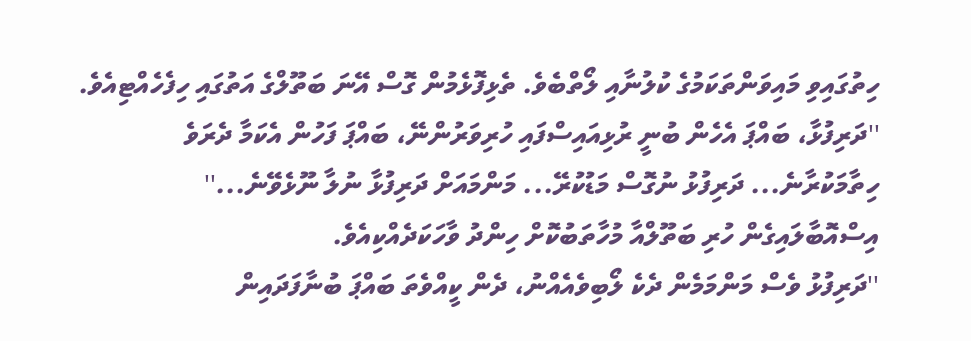ހިތުގައިވި މައިވަންތަކަމުގެ ކުލުނާއި ލޯތްބެވެ. ތެޅިފޮޅެމުން ގޮސް އޭނަ ބަތޫލްގެ އަތުގައި ހިފެހެއްޓިއެވެ.
''ދަރިފުޅާ، ބައްޕަ އެހެން ބުނީ ރުޅިއައިސްފައި ހުރިވަރުންނޭ، ބައްޕަ ފަހުން އެކަމާ ދެރަވެ ހިތާމަކުރާނެ... ދަރިފުޅު ނުގޮސް މަޑުކުރޭ... މަންމައަށް ދަރިފުޅާ ނުލާ ނޫޅެވޭނެ...'' އިސްއޮބާލައިގެން ހުރި ބަތޫލްއާ މުހާތަބުކޮށް ހިންދު ވާހަކަދެއްކިއެވެ.
''ދަރިފުޅު ވެސް މަންމަމެން ދެކެ ލޯބިވެއެއްނު، ދެން ކީއްވެތަ ބައްޕަ ބުނާފަދައިން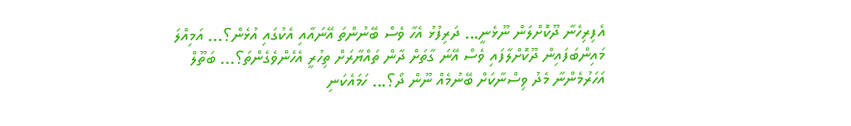އެފިރިހެނާ ދޫކޮށްލަން ނޫޅެނީ... ދަރިފުޅު އެހާ ވެސް ބޭނުންތަ އޭނައާއި އެކުގައި އުޅެން؟... އަމިއްލަ މައިންބަފައިން ދޫކޮށްލާފައި ވެސް އޭނަ ގާތަށް ދާން ތައްޔާރަށް ތިހުރީ އެހެންވެގެންތަ؟... ބަތޫލް އަހަރުމެންނާ މެދު ވިސްނާކަށް ބޭނުމެއް ނޫން ދޯ؟... ހަމައެކަނި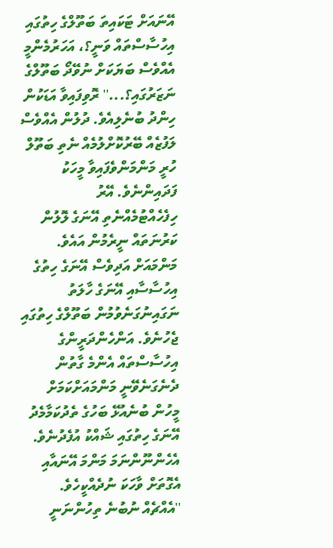އޭނައަށް ޓަކައިތަ ބަތޫލްގެ ހިތުގައި އިހުސާސްތައް ވަނީ؟، އަހަރުމެންމީ އެއްވެސް ބަޔަކަށް ނުވޭދޯ ބަތޫލްގެ ނަޒަރުގައި؟...'' ރޮވިފައިވާ އަޑަކުން ހިންދު ބުނެލިއެވެ. ދުލުން އެއްވެސް ލަފުޒެއް ބޭރުކޮށްލުމެއް ނެތި ބަތޫލް ހުރީ މަންމަންވެފައިވާ މީހަކު ފަދައިންނެވެ. އޭރު ހިފެހެއްޓުމެއްނެތި އޭނަގެ ލޮލުން ކަރުނަތައް ނީރެމުން އައެވެ. މަންމައަށް އަދިވެސް އޭނަގެ ހިތުގެ އިހުސާސާއި އޭނަގެ ހާލަތު ނަގައިނުގަނެވުމުން ބަތޫލްގެ ހިތުގައި ޖެހުނެވެ. އަންހެންދަރީންގެ އިހުސާސްތައް އެންމެ ގާތުން ދެނެގަނެވޭނީ މަންމައަށްކަމަށް މީހުން ބުނެއުޅޭ ބަހުގެ ތެދުކަމާމެދު އޭނަގެ ހިތުގައި ޝައްކު އުފެދުނެވެ. އެހެންނޫންނަމަ މަންމަ އޭނައާއި އެގޮތަށް ވާހަކަ ނުދެއްކީހެވެ.
''އެއްޗެއް ނުބުނެ ތިހުންނަނީ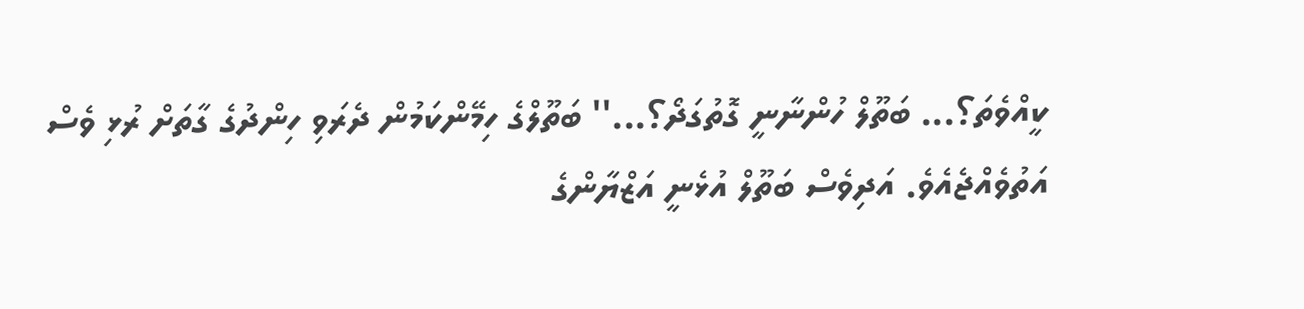ކީއްވެތަ؟... ބަތޫލް ހުންނާނީ ގޮތުގަދޯ؟...'' ބަތޫލްގެ ހިމޭންކަމުން ދެރަވި ހިންދުގެ ގާތަށް ރުޅި ވެސް އަތުވެއްޖެއެވެ. އަދިވެސް ބަތޫލް އުޅެނީ އަޒްޔާންގެ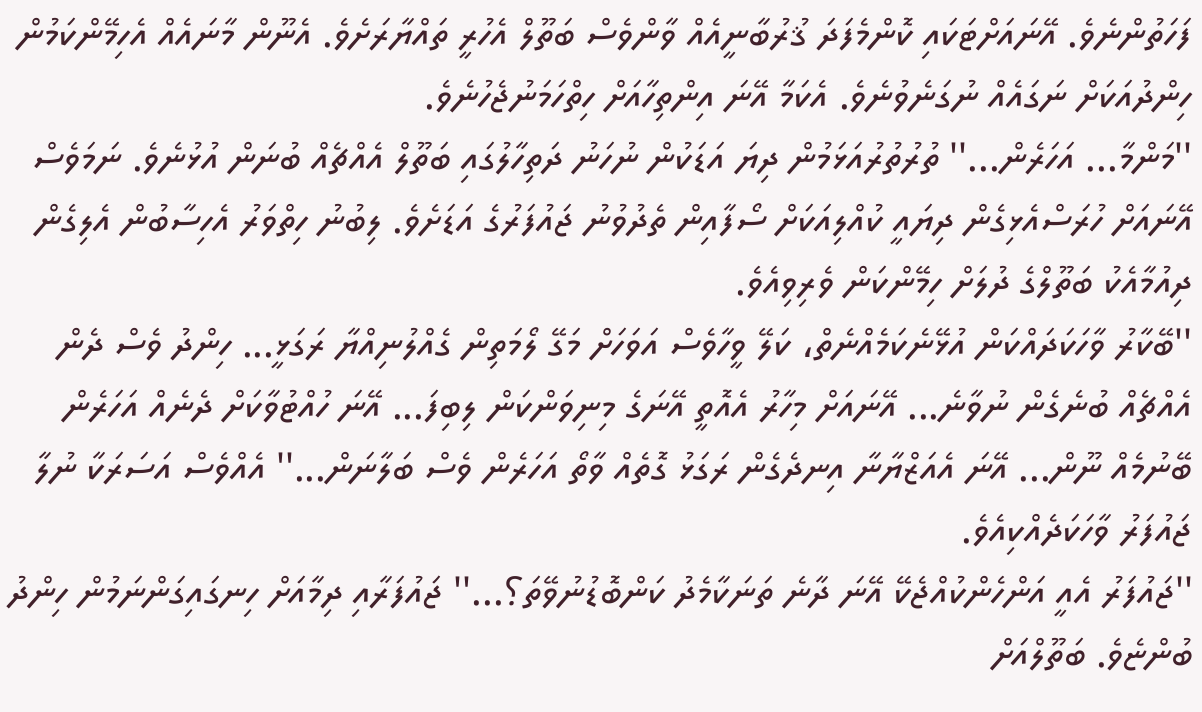ފަހަތުންނެވެ. އޭނައަށްޓަކައި ކޮންމެފަދަ ޤުރުބާނީއެއް ވާންވެސް ބަތޫލް އެހުރީ ތައްޔާރަށެވެ. އެނޫން މާނައެއް އެހިމޭންކަމުން ހިންދުއަކަށް ނަގައެއް ނުގަނެވުނެވެ. އެކަމާ އޭނަ އިންތިހާއަށް ހިތްހަމަނުޖެހުނެވެ.
''މަންމާ... އަހަރެން...'' ތުރުތުރުއަޅަމުން ދިޔަ އަޑަކުން ނުހަނު ދަތިހާލުގައި ބަތޫލް އެއްޗެއް ބުނަން އުޅުނެވެ. ނަމަވެސް އޭނައަށް ހުރަސްއެޅިގެން ދިޔައީ ކުއްލިއަކަށް ސޯފާއިން ތެދުވުނު ޖައުފަރުގެ އަޑަށެވެ. ލިބުނު ހިތްވަރު އެހިސާބުން އެލިގެން ދިއުމާއެކު ބަތޫލްގެ ދުލަށް ހިމޭންކަން ވެރިވިއެވެ.
''ބޭކާރު ވާހަކަދައްކަން އުޅޭނެކަމެއްނެތް، ކަލޭ ވީހާވެސް އަވަހަށް މަގޭ ލޯމަތިން ގެއްލުނިއްޔާ ރަގަޅީ... ހިންދު ވެސް ދެން އެއްޗެއް ބުނެގެން ނުވާނެ... އޭނައަށް މިހާރު އެއޮތީ އޭނަގެ މިނިވަންކަން ލިބިފަ... އޭނަ ހުއްޓުވާކަށް ދެނެއް އަހަރެން ބޭނުމެއް ނޫން... އޭނަ އެއަޒްޔާނާ އިނދެގެން ރަގަޅު ގޮތެއް ވާތޯ އަހަރެން ވެސް ބަލާނަން...'' އެއްވެސް އަސަރަކާ ނުލާ ޖައުފަރު ވާހަކަދެއްކިއެވެ.
''ޖައުފަރު އެއީ އަންހެންކުއްޖެކޭ އޭނަ ދާނެ ތަނަކާމެދު ކަންބޮޑުނުވޭތަ؟...'' ޖައުފަރާއި ދިމާއަށް ހިނގައިގަންނަމުން ހިންދު ބުންޏެވެ. ބަތޫލްއަށް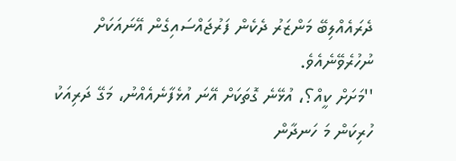ދެރައެއްލިބޭ މަންޒަރު ދެކެން ފަރުޖައްސައިގެން އޭނައަކަށް ނުހުރެވޭނެއެވެ.
''މަށަށް ކީއް؟، އުޅޭނެ ގޮތަކަށް އޭނަ އުޅެފާނެއެއްނު، މަގޭ ދަރިއަކު ހުރިކަން މަ ހަނދާން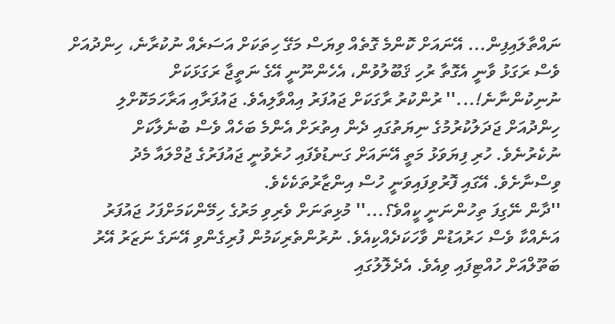ނައްތާލައިފިން... އޭނައަށް ކޮންމެ ގޮތެއް ވިޔަސް މަގޭ ހިތަކަށް އަސަރެއް ނުކުރާނެ، ހިންދުއަށް ވެސް ރަގަޅު ވާނީ އެގޮތާ ރުހި ޤަބޫލުވުން، އެހެންނޫނީ އޭގެ ނަތީޖާ ރަގަޅަކަށް ނުނިކުންނާނެ!...'' ރުންކުރު ރާގަކަށް ޖައުފަރު އިއްވާލިއެވެ. ޖައުފަރާއި އަރާހަމަކޮށްލި ހިންދުއަށް ޖަދަލުކުރުމުގެ ނިޔަތުގައި ދެން އިތުރަށް އެންމެ ބަހެއް ވެސް ބުނެލާކަށް ނުކެރުނެވެ. ހުރި ފިޔަވަޅު މަތީ އޭނައަށް ގަނޑުވެފައި ހުރެވުނީ ޖައުފަރުގެ ޖުމްލައާ މެދު ވިސްނާށެވެ. އޭގައި ފޮރުވިފައިވަނީ ހުސް އިންޒާރުތަކެކެވެ.
''ދާން ނޭގިފަ ތިހުންނަނީ ކީއްވެ؟...'' މުޅިތަނަށް ވެރިވި މަރުގެ ހިމޭންކަމަށްފަހު ޖައުފަރު އަނެއްކާ ވެސް ހަރުއަޑުން ވާހަކަދެއްކިއެވެ. ނުރުންތެރިކަމުން ފުރިގެންވި އޭނަގެ ނަޒަރު އޭރު ބަތޫލްއަށް ހުއްޓިފައި ވިއެވެ. އެދެލޮލުގައި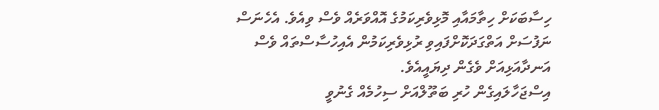ހިސާބަކަށް ހިތާމައާއި މޮޅިވެރިކަމުގެ އޮއްވަރެއް ވެސް ވިއެވެ. އެހެނަސް ނަފުސަށް އަތްގަދަކޮށްފައިވި ރުޅިވެރިކަމުން އެއިހުސާސްތައް ވެސް އަނދާއަޅިއަށް ވެގެން ދިޔައީއެވެ.
އިސްޖަހާލައިގެން ހުރި ބަތޫލްއަށް ސިހުމެއް ގެނުވީ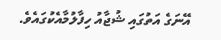އޭނަގެ އަތުގައި ޝުޖާއު ހިފާލުމާއެކުގައެވެ.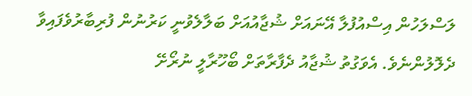ލަސްލަހުން އިސްއުފުލާ އޭނައަށް ޝުޖާއުއަށް ބަލާލެވުނީ ކަރުނުން ފުރިބާރުވެފައިވާ ދެލޮލުންނެވެ. އެވަގުތު ޝުޖާއު ދެފާރާތަށް ބޯހޫރާލީ ނުރޯށޭ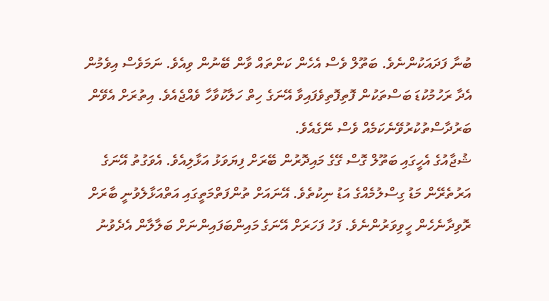ބުނާ ފަދައަކުންނެވެ. ބަތޫލް ވެސް އެހެން ކަންތައް ވާން ބޭނުން ވިއެވެ. ނަމަވެސް އިވެމުން އެދާ ރަހުމުކުޑަ ބަސްތަކުން ފޮތިފޮތިވެފައިވާ އޭނަގެ ހިތް ހަލާކުވާހާ ވެއްޖެއެވެ. އިތުރަށް އެވޭން ބަރުދާސްތުކުރުވޭނެކަމެއް ވެސް ނޭގެއެވެ.
ޝުޖާއުގެ އެހީގައި ބަތޫލް ގޮސް ގޭގެ މައިދޮރުން ބޭރަށް ފިޔަވަޅު އަޅާލިއެވެ. އެވަގުތު އޭނަގެ އަރުތެރޭން މަޑު ގިސްލުމެއްގެ އަޑު ނިކުތެވެ. އޭނައަށް ތުންފަތްމަތީގައި އަތްއަޅާލެވުނީ ބާރަށް ރޮވިދާނެހެން ހީވިވަރުންނެވެ. ފަހު ފަހަރަށް އޭނަގެ މައިންބަފައިންނަށް ބަލާލާން އެދެވުނު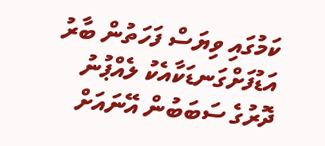ކަމުގައި ވިޔަސް ފަހަތުން ބާރު އަޑުފަށްގަނޑަކާއެކު ލެއްޕުނު ދޮރުގެ ސަބަބުން އޭނައަށް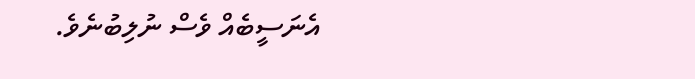އެނަސީބެއް ވެސް ނުލިބުނެވެ.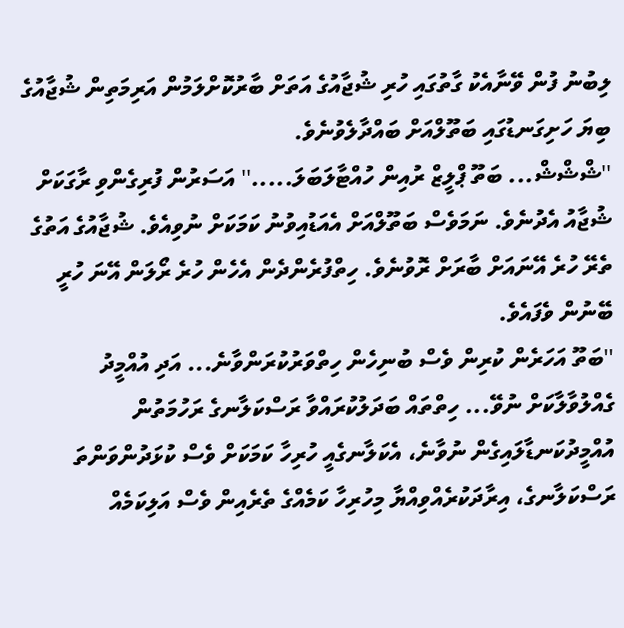ލިބުނު ފުން ވޭނާއެކު ގާތުގައި ހުރި ޝުޖާއުގެ އަތަށް ބާރުކޮށްލަމުން އަރިމަތިން ޝުޖާއުގެ ބިޔަ ހަށިގަނޑުގައި ބަތޫލްއަށް ބައްދާލެވުނެވެ.
''ޝްޝްޝް... ބަތޫ ޕްލީޒް ރުއިން ހުއްޓާލަބަލަ.....'' އަސަރުން ފުރިގެންވި ރާގަކަށް ޝުޖާއު އެދުނެވެ. ނަމަވެސް ބަތޫލްއަށް އެއަޑުއިވުނު ކަމަކަށް ނުވިއެވެ. ޝުޖާއުގެ އަތުގެ ތެރޭ ހުރެ އޭނައަށް ބާރަށް ރޮވުނެވެ. ހިތްފުރެންދެން އެހެން ހުރެ ރޯލަން އޭނަ ހުރީ ބޭނުން ވެފައެވެ.
''ބަތޫ އަހަރެން ކުރިން ވެސް ބުނިހެން ހިތްވަރުކުރަންވާނެ... އަދި އުއްމީދު ގެއްލުވާލާކަށް ނުވޭ... ހިތްތައް ބަދަލުކުރައްވާ ރަސްކަލާނގެ ރަހުމަތުން އުއްމީދުކަނޑާލައިގެން ނުވާނެ، އެކަލާނގެއީ ހުރިހާ ކަމަކަށް ވެސް ކުޅަދުންވަންތަ ރަސްކަލާނގެ، އިރާދަކުރެއްވިއްޔާ މިހުރިހާ ކަމެއްގެ ތެރެއިން ވެސް އަލިކަމެއް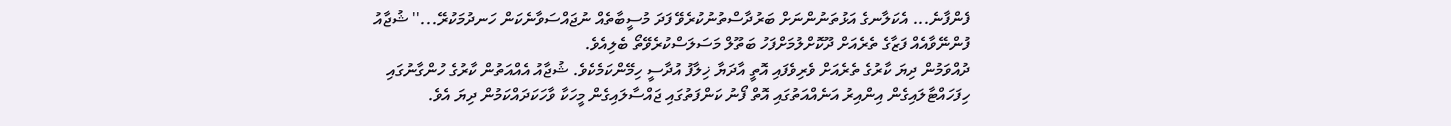ފެންފާނެ... އެކަލާނގެ އަޅުތަނުންނަށް ބަރުދާސްތުނުކުރެވޭ ފަދަ މުސީބާތެއް ނުޖައްސަވާނެކަން ހަނދުމަކުރޭ...'' ޝުޖާއު ފުންނޭވާއެއް ފަޒާގެ ތެރެއަށް ދޫކޮށްލުމަށްފަހު ބަތޫލް މަސަލަސްކުރެވޭތޯ ބެލިއެވެ.
ދުއްވަމުން ދިޔަ ކާރުގެ ތެރެއަށް ވެރިވެފައި އޮތީ އާދަޔާ ޚިލާފު އުދާސީ ހިމޭންކަމެކެވެ. ޝުޖާއު އެއްއަތުން ކާރުގެ ހުންގާނުގައި ހިފަހައްޓާލައިގެން އިންއިރު އަނެއްއަތުގައި އޮތް ފޯނު ކަންފަތުގައި ޖައްސާލައިގެން މީހަކާ ވާހަކަދައްކަމުން ދިޔަ އެވެ.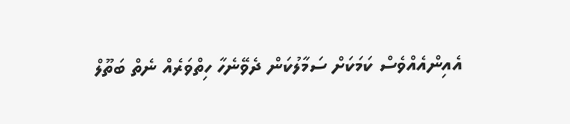އެއިންއެއްވެސް ކަމަކަށް ސަމާލުކަން ދެވޭނެހާ ހިތްވަރެއް ނެތް ބަތޫލް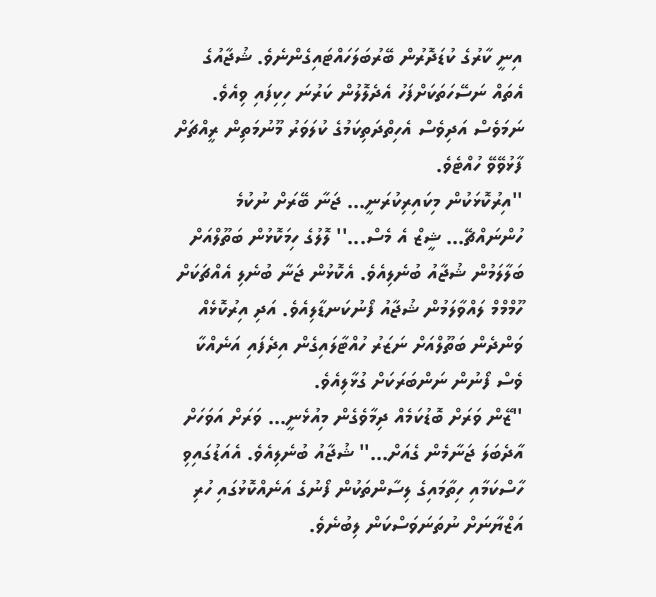އިނީ ކާރުގެ ކުޑަދޮރުން ބޭރުބަލަހައްޓައިގެންނެވެ. ޝުޖާއުގެ އެތައް ނަސޭހަތަކަށްފަހު އެދެލޮލުން ކަރުނަ ހިކިފައި ވިއެވެ. ނަމަވެސް އަދިވެސް އެހިތްދަތިކަމުގެ ކުލަވަރު މޫނުމަތިން ރީއްޗަށް ފާޅުވޭވޭ ހުއްޓެވެ.
''އިރުކޮޅަކުން މިކައިރިކުރަނީ... ޖަނާ ބޭރަށް ނުކުމެ ހުންނައްޗޭ... ޝީޒް އެ މެސް...'' ލޮލުގެ ހިމަކޮޅުން ބަތޫލްއަށް ބަލާލަމުން ޝުޖާއު ބުނެލިއެވެ. އެކޮޅުން ޖަނާ ބުނެލި އެއްޗަކަށް ހޫމްމްމް ލައްވާލަމުން ޝުޖާއު ފޯނުކަނޑާލިއެވެ. އަދި އިރުކޮޅެއް ވަންދެން ބަތޫލްއަށް ނަޒަރު ހުއްޓާލައިގެން އިދެފައި އަނެއްކާ ވެސް ފޯނުން ނަންބަރަކަށް ގުޅާލިއެވެ.
''ޒޭން ވަރަށް ބޮޑުކަމެއް ދިމާވެގެން މިއުޅެނީ... ވަރަށް އަވަހަށް އާދެބަލަ ޖަނާމެން ގެއަށް...'' ޝުޖާއު ބުނެލިއެވެ. އެއަޑުގައިވި ހާސްކަމާއި ހިތާމައިގެ ލިސާންތަކުން ފޯނުގެ އަނެއްކޮޅުގައި ހުރި އަޒްޔާނަށް ނުތަނަވަސްކަން ލިބުނެވެ.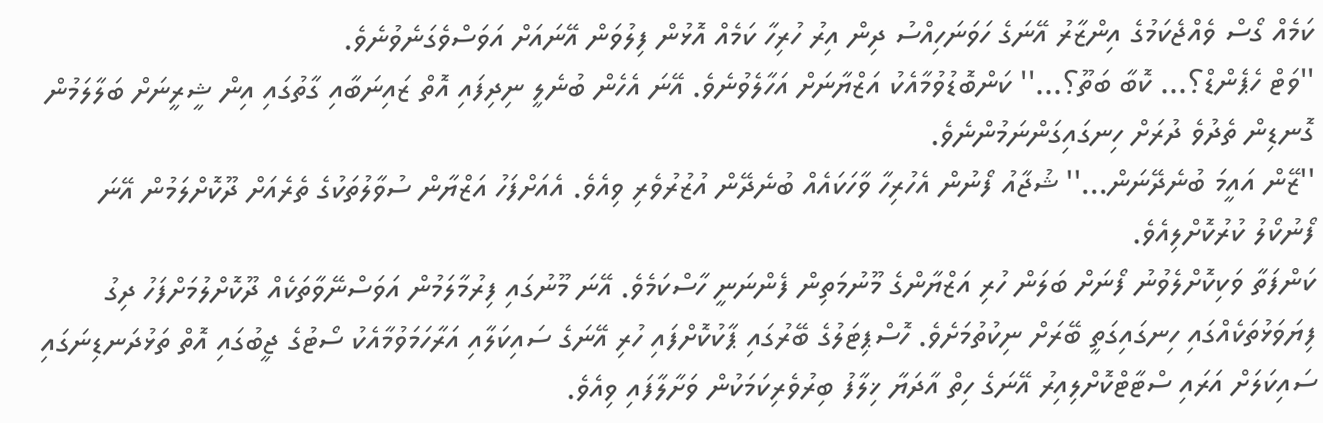ކަމެއް ގޯސް ވެއްޖެކަމުގެ އިންޒާރު އޭނަގެ ހަވަނަހިއްސު ދިން އިރު ހުރިހާ ކަމެއް އޮޅުން ފިލުވަން އޭނައަށް އަވަސްވެގަނެވުނެވެ.
''ވަޓް ހެޕެންޑް؟... ކޮބާ ބަތޫ؟...'' ކަންބޮޑުވުމާއެކު އަޒްޔާނަށް އަހާލެވުނެވެ. އޭނަ އެހެން ބުނެލީ ނިދިފައި އޮތް ޒައިނަބާއި ގާތުގައި އިން ޝީރީނަށް ބަލާލަމުން ގޮނޑިން ތެދުވެ ދުރަށް ހިނގައިގަންނަމުންނެވެ.
''ޒޭން އައީމަ ބުނެދޭނަން...'' ޝުޖާއު ފޯނުން އެހުރިހާ ވާހަކައެއް ބުނެދޭން އުޒުރުވެރި ވިއެވެ. އެއަށްފަހު އަޒްޔާން ސުވާލުތަކުގެ ތެރެއަށް ދޫކޮށްލަމުން އޭނަ ފޯނުކޯލު ކުރުކޮށްލިއެވެ.
ކަންފަތާ ވަކިކޮށްލެވުނު ފޯނަށް ބަލަން ހުރި އަޒްޔާންގެ މޫނުމަތިން ފެންނަނީ ހާސްކަމެވެ. އޭނަ މޫނުގައި ފިރުމާލަމުން އަވަސްނޭވާތަކެއް ދޫކޮށްލުމަށްފަހު ދިގު ފިޔަވަޅުތަކެއްގައި ހިނގައިގަތީ ބޭރަށް ނިކުތުމަށެވެ. ހޮސްޕިޓަލުގެ ބޭރުގައި ޕާކުކޮށްފައި ހުރި އޭނަގެ ސައިކަލާއި އަރާހަމަވުމާއެކު ސޯޓުގެ ޖީބުގައި އޮތް ތަޅުދަނޑިނަގައި ސައިކަލަށް އަރައި ސްޓާޓްކޮށްލިއިރު އޭނަގެ ހިތް އާދަޔާ ޚިލާފު ބިރުވެރިކަމަކުން ވަށާލާފައި ވިއެވެ.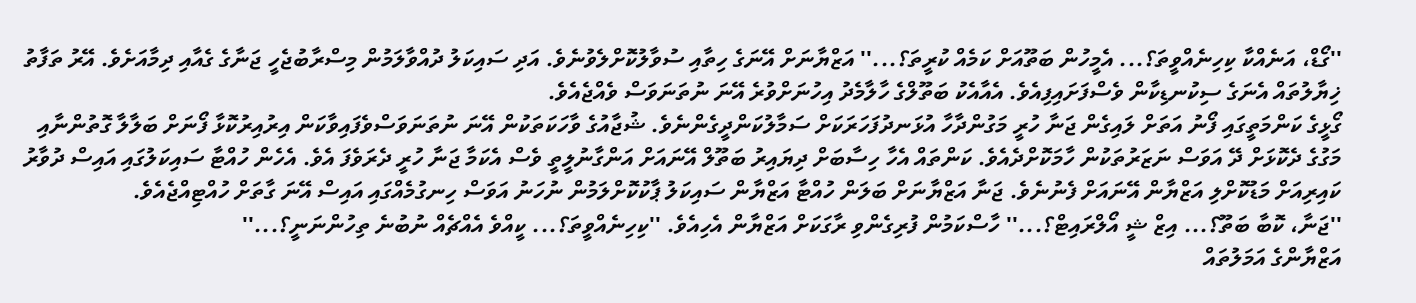''ގޯޑް، އަނެއްކާ ކިހިނެއްވީތަ؟... އެމީހުން ބަތޫއަށް ކަމެއް ކުރީތަ؟...'' އަޒްޔާނަށް އޭނަގެ ހިތާއި ސުވާލުކޮށްލެވުނެވެ. އަދި ސައިކަލު ދުއްވާލަމުން މިސްރާބުޖެހީ ޖަނާގެ ގެއާއި ދިމާއަށެވެ. އޭރު ތަފާތު ޚިޔާލުތައް އެނަގެ ސިކުނޑިކާން ވެސްފަށައިފިއެވެ. އެއާއެކު ބަތޫލްގެ ހާލާމެދު އިހުނަށްވުރެ އޭނަ ނުތަނަވަސް ވެއްޖެއެވެ.
ގޯޅީގެ ކަންމަތީގައި ފޯނު އަތަށް ލައިގެން ޖަނާ ހުރީ މަގުންދާހާ އުޅަނދުފަހަރަކަށް ސަމާލުކަންދީގެންނެވެ. ޝުޖާއުގެ ވާހަކަތަކުން އޭނަ ނުތަނަވަސްވެފައިވާކަން އިރުއިރުކޮޅާ ފޯނަށް ބަލާލާ ގޮތުންނާއި މަގުގެ ދެކޮޅަށް ދޭ އަވަސް ނަޒަރުތަކުން ހާމަކޮށްދެއެވެ. ކަންތައް އެހާ ހިސާބަށް ދިޔައިރު ބަތޫލް އޭނައަށް އަންގާނުލީތީ ވެސް އެކަމާ ޖަނާ ހުރީ ދެރަވެފަ އެވެ. އެހެން ހުއްޓާ ސައިކަލުގައި އައިސް ދުވާރު ކައިރިއަށް މަޑުކޮށްލި އަޒްޔާން އޭނައަށް ފެނުނެވެ. ޖަނާ އަޒްޔާނަށް ބަލަން ހުއްޓާ އަޒްޔާން ސައިކަލު ޕާކުކޮށްލަމުން ނުހަނު އަވަސް ހިނގުމެއްގައި އައިސް އޭނަ ގާތަށް ހުއްޓިއްޖެއެވެ.
''ޖަނާ، ކޮބާ ބަތޫ؟... އިޒް ޝީ އޯލްރައިޓް؟...'' ހާސްކަމުން ފުރިގެންވި ރާގަކަށް އަޒްޔާން އެހިއެވެ. ''ކިހިނެއްވީތަ؟... ކީއްވެ އެއްޗެއް ނުބުނެ ތިހުންނަނީ؟...''
އަޒްޔާންގެ އަމަލުތައް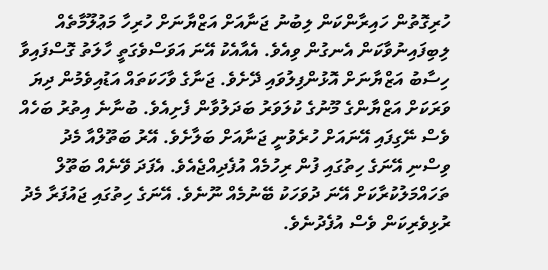ހުރިގޮތުން ހައިރާންކަން ލިބުނު ޖަނާއަށް އަޒްޔާނަށް ހުރިހާ މަޢުލޫމާތެއް ލިބިފައިނުވާކަން އެނގުން ވިއެވެ. އެއާއެކު އޭނަ އަވަސްވެގަތީ ހާލަތު ގޮސްފައިވާ ހިސާބު އަޒްޔާނަށް އޮޅުންފިލުވައި ދޭށެވެ. ޖަނާގެ ވާހަކަތައް އަޑުއިވެމުން ދިޔަ ވަރަކަށް އަޒްޔާންގެ މޫނުގެ ކުލަވަރު ބަދަލުވާން ފެށިއެވެ. ބުނާނެ އިތުރު ބަހެއް ވެސް ނޭގިފައި އޭނައަށް ހުރެވުނީ ޖަނާއަށް ބަލާށެވެ. އޭރު ބަތޫލްއާ މެދު ވިސްނި އޭނަގެ ހިތުގައި ފުން ރިހުމެއް އުފެދިއްޖެއެވެ. އެފަދަ ވޭނެއް ބަތޫލް ތަހައްމަލުކުރާކަށް އޭނަ ދުވަހަކު ބޭނުމެއް ނޫނެވެ. އޭނަގެ ހިތުގައި ޖައުފަރާ މެދު ރުޅިވެރިކަން ވެސް އުފެދުނެވެ.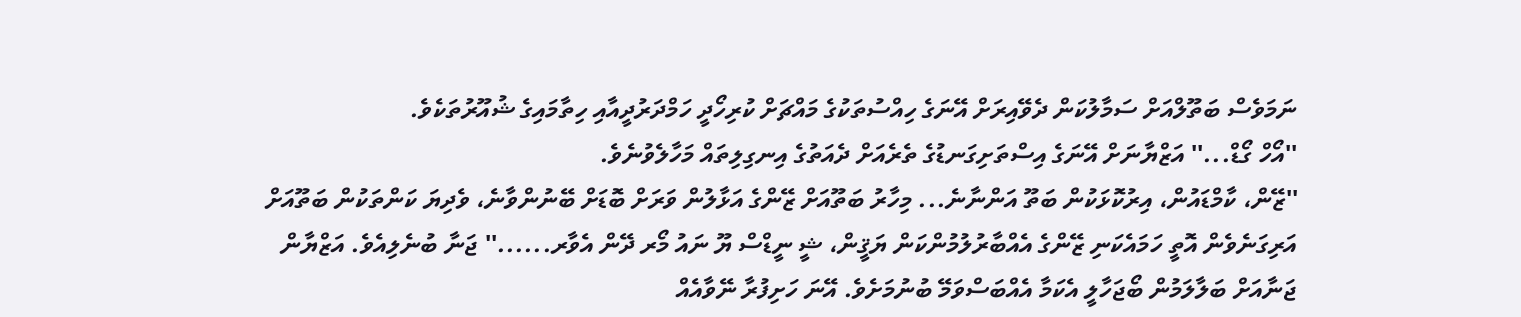ނަމަވެސް ބަތޫލްއަށް ސަމާލުކަން ދެވޭއިރަށް އޭނަގެ ހިއްސުތަކުގެ މައްޗަށް ކުރިހޯދީ ހަމްދަރުދީއާއި ހިތާމައިގެ ޝުއޫރުތަކެވެ.
''އޯހް ގޯޑް...'' އަޒްޔާނަށް އޭނަގެ އިސްތަށިގަނޑުގެ ތެރެއަށް ދެއަތުގެ އިނގިލިތައް މަހާލެވުނެވެ.
''ޒޭން، ކާމްޑައުން، އިރުކޮޅަކުން ބަތޫ އަންނާނެ... މިހާރު ބަތޫއަށް ޒޭންގެ އަޅާލުން ވަރަށް ބޮޑަށް ބޭނުންވާނެ، ވެދިޔަ ކަންތަކުން ބަތޫއަށް އަރިގަނެވެން އޮތީ ހަމައެކަނި ޒޭންގެ އެއްބާރުލުމުންކަން ޔަޤީން، ޝީ ނީޑްސް ޔޫ ނައު މޯރ ދޭން އެވާރ......'' ޖަނާ ބުނެލިއެވެ. އަޒްޔާން ޖަނާއަށް ބަލާލަމުން ބޯޖަހާލީ އެކަމާ އެއްބަސްވަމޭ ބުނުމަށެވެ. އޭނަ ހަށިފުރާ ނޭވާއެއް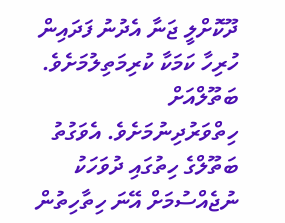ދޫކޮށްލީ ޖަނާ އެދުނު ފަދައިން ހުރިހާ ކަމަކާ ކުރިމަތިލުމަށެވެ. ބަތޫލްއަށް ހިތްވަރުދިނުމަށެވެ. އެވަގުތު ބަތޫލްގެ ހިތުގައި ދުވަހަކު ނުޖެއްސުމަށް އޭނަ ހިތާހިތުން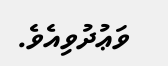ވަޢުދުވިއެވެ.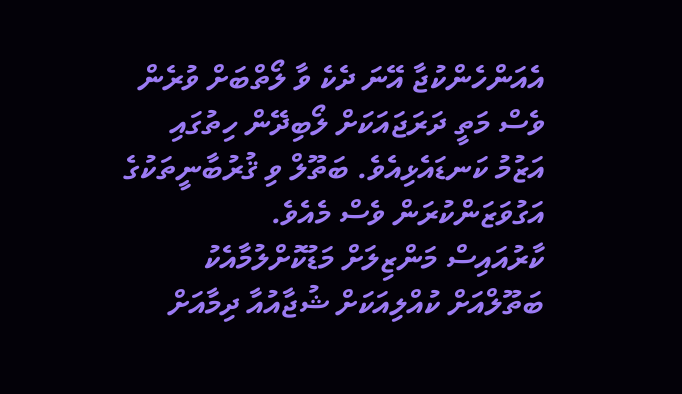އެއަންހެންކުޖާ އޭނަ ދެކެ ވާ ލޯތްބަށް ވުރެން ވެސް މަތީ ދަރަޖައަކަށް ލޯބިދޭން ހިތުގައި އަޒުމު ކަނޑައެޅިއެވެ. ބަތޫލް ވި ޤުރުބާނީތަކުގެ އަގުވަޒަންކުރަން ވެސް މެއެވެ.
ކާރުއައިސް މަންޒިލަށް މަޑުކޮށްލުމާއެކު ބަތޫލްއަށް ކުއްލިއަކަށް ޝުޖާއުއާ ދިމާއަށް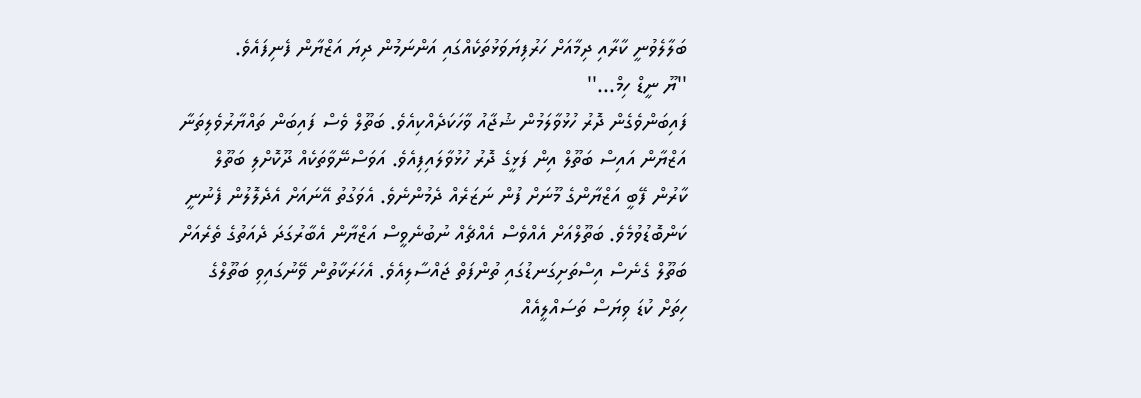ބަލާލެވުނީ ކާރާއި ދިމާއަށް ހަރުފިޔަވަޅުތަކެއްގައި އަންނަމުން ދިޔަ އަޒްޔާން ފެނިފައެވެ.
''ޔޫ ނީޑް ހިމް...''
ފައިބަންވެގެން ދޮރު ހުޅުވާލަމުން ޝުޖާއު ވާހަކަދެއްކިއެވެ. ބަތޫލް ވެސް ފައިބަން ތައްޔާރުވެލިތަނާ އަޒްޔާން އައިސް ބަތޫލް އިން ފަޅީގެ ދޮރު ހުޅުވާލައިފިއެވެ. އަވަސްނޭވާތަކެއް ދޫކޮށްލި ބަތޫލް ކާރުން ފޭބީ އަޒްޔާންގެ މޫނަށް ފުން ނަޒަރެއް ދެމުންނެވެ. އެވަގުތު އޭނައަށް އެދެލޮލުން ފެނުނީ ކަންބޮޑުވުމެވެ. ބަތޫލްއަށް އެއްވެސް އެއްޗެއް ނުބުނެވީސް އަޒްޔާން އެބާރުގަދަ ދެއަތުގެ ތެރެއަށް ބަތޫލް ގެނެސް އިސްތަށިގަނޑުގައި ތުންފަތް ޖައްސާލިއެވެ. އެހަރަކާތުން ވޭނުގައިވި ބަތޫލްގެ ހިތަށް ކުޑަ ވިޔަސް ތަސައްލީއެއް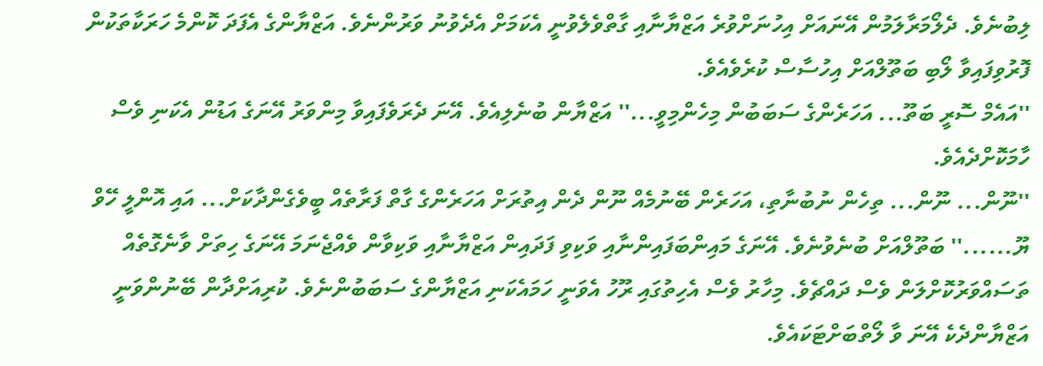ލިބުނެވެ. ދެލޯމަރާލަމުން އޭނައަށް އިހުނަށްވުރެ އަޒްޔާނާއި ގާތްވެލެވުނީ އެކަމަށް އެދެވުނު ވަރުންނެވެ. އަޒްޔާންގެ އެފަދަ ކޮންމެ ހަރަކާތަކުން ފޮރުވިފައިވާ ލޯބި ބަތޫލްއަށް އިހުސާސް ކުރެވެއެވެ.
''އައެމް ސޮރީ ބަތޫ... އަހަރެންގެ ސަބަބުން މިހެންމިވީ...'' އަޒްޔާން ބުނެލިއެވެ. އޭނަ ދެރަވެފައިވާ މިންވަރު އޭނަގެ އަޑުން އެކަނި ވެސް ހާމަކޮށްދެއެވެ.
''ނޫން... ނޫން... ތިހެން ނުބުނާތި، އަހަރެން ބޭނުމެއް ނޫން ދެން އިތުރަށް އަހަރެންގެ ގާތް ފަރާތެއް ބީވެގެންދާކަށް... އައި އޮންލީ ހޭވް ޔޫ......'' ބަތޫލްއަށް ބުނެވުނެވެ. އޭނަގެ މައިންބަފައިންނާއި ވަކިވި ފަދައިން އަޒްޔާނާއި ވަކިވާން ވެއްޖެނަމަ އޭނަގެ ހިތަށް ވާނެގޮތެއް ތަސައްވަރުކޮށްލަން ވެސް ދައްޗެވެ. މިހާރު ވެސް އެހިތުގައި ރޫހު އެވަނީ ހަމައެކަނި އަޒްޔާންގެ ސަބަބުންނެވެ. ކުރިއަށްދާން ބޭނުންވަނީ އަޒްޔާންދެކެ އޭނަ ވާ ލޯތްބަށްޓަކައެވެ.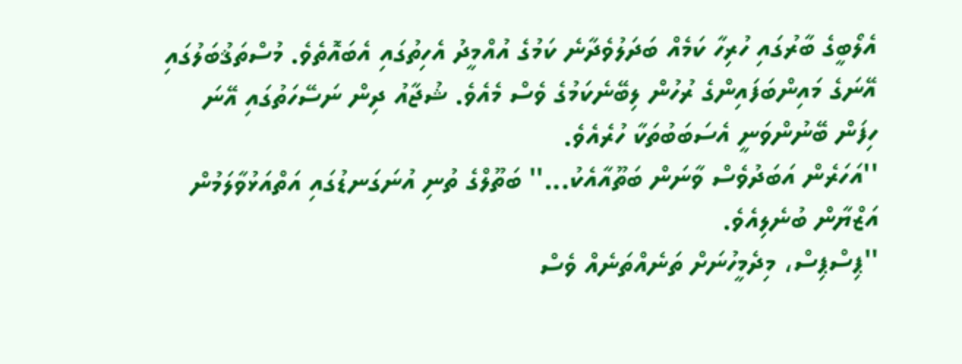އެލޯބީގެ ބާރުގައި ހުރިހާ ކަމެއް ބަދަލުވެދާނެ ކަމުގެ އުއްމީދު އެހިތުގައި އެބައޮތެވެ. މުސްތަޤުބަލުގައި އޭނަގެ މައިންބަފައިންގެ ރުހުން ލިބޭނެކަމުގެ ވެސް މެއެވެ. ޝުޖާއު ދިން ނަސޭހަތުގައި އޭނަ ހިފަން ބޭނުންވަނީ އެސަބަބުތަކާ ހުރެއެވެ.
''އަހަރެން އަބަދުވެސް ވާނަން ބަތޫއާއެކު...'' ބަތޫލްގެ ތުނި އުނަގަނޑުގައި އަތްއަޅުވާލަމުން އަޒްޔާން ބުނެލިއެވެ.
''ޕިސްޕިސް، މިދެމީހުނަށް ތަނެއްތަނެއް ވެސް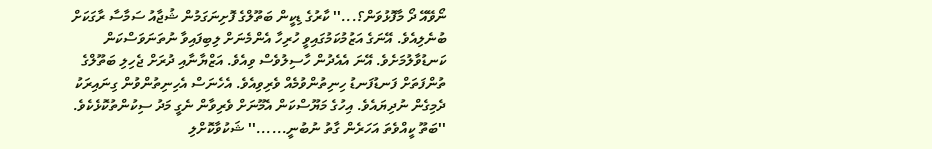ނޯވޭއޭ ދޯ މާފޮޅުވަން؟...'' ކާރުގެ ޑިކީން ބަތޫލްގެ ފޮށިނަގަމުން ޝުޖާއު ސަމާސާ ރާގަކަށް ބުނެލިއެވެ. އޭނަގެ އަޒުމުކަމުގައިވީ ހުރިހާ އެންމެނަށް ލިބިފައިވާ ނުތަނަވަސްކަން ކަނޑުވާލުމަށެވެ. އޭނަ އެއެދުން ހާސިލުވެސް ވިއެވެ. އަޒްޔާނާއި ދުރަށް ޖެހިލި ބަތޫލްގެ ތުންފަތަށް ފަނޑުފަނޑު ހިނިތުންވުމެއް ވެރިވިއެވެ. އެހެނަސް އެހިނިތުންވުން ގިނައިރަކު ދެމިގެން ނުދިޔައެވެ. އިހުގެ މަޔޫސްކަން އެމޫނަށް ވެރިވާން ނެގީ މަދު ސިކުންތުކޮޅެކެވެ.
''ބަތޫ ކީއްވެތަ އަހަރެން ގާތު ނުބުނީ......'' ޝަކުވާކޮށްލި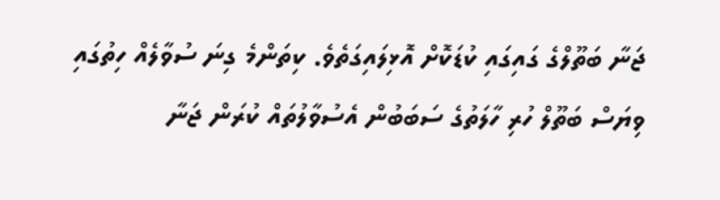ޖަނާ ބަތޫލްގެ ގައިގައި ކުޑަކޮށް އޮޅިލައިގަތެވެ. ކިތަންމެ ގިނަ ސުވާލެއް ހިތުގައި ވިޔަސް ބަތޫލް ހުރި ހާލަތުގެ ސަބަބުން އެސުވާލުތައް ކުރަން ޖަނާ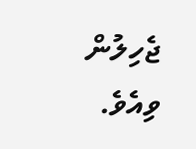ޖެހިލުން ވިއެވެ.